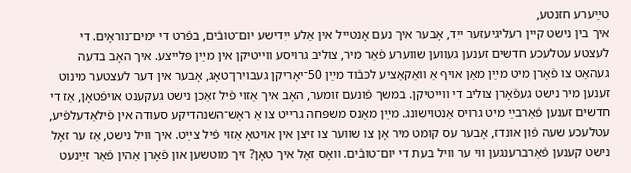טײַערע חזנטע,
איך בין נישט קיין רעליגיעזער ייִד, אָבער איך נעם אָנטייל אין אַלע ייִדישע יום־טובֿים, בפֿרט די ימים־נוראָים. די לעצטע עטלעכע חדשים זענען געווען שווערע פֿאַר מיר, צוליב גרויסע ווייטיקן אין מײַן פּלייצע. איך האָב בדעה געהאַט צו פֿאָרן מיט מײַן מאַן אויף אַ וואַקאַציע לכּבֿוד מײַן 50־יאָריקן געבוירן־טאָג, אָבער אין דער לעצטער מינוט זענען מיר נישט געפֿאָרן צוליב די ווייטיקן. במשך פֿונעם זומער, האָב איך אַזוי פֿיל זאַכן נישט געקענט אויפֿטאָן, אַז די חדשים זענען פֿאַרבײַ מיט גרויס אַנטוישונג. מײַן מאַנס משפּחה גרייט צו אַ ראָש־השנהדיקע סעודה אין פֿילאַדעלפֿיע, עטלעכע שעה פֿון אונדז, אָבער עס קומט מיר אָן צו שווער צו זיצן אין אויטאָ אַזוי פֿיל צײַט. איך וויל נישט, אַז ער זאָל נישט קענען פֿאַרברענגען ווי ער וויל בעת די יום־טובֿים. וואָס זאָל איך טאָן? זיך מוטשען און פֿאָרן אַהין פֿאַר זײַנעט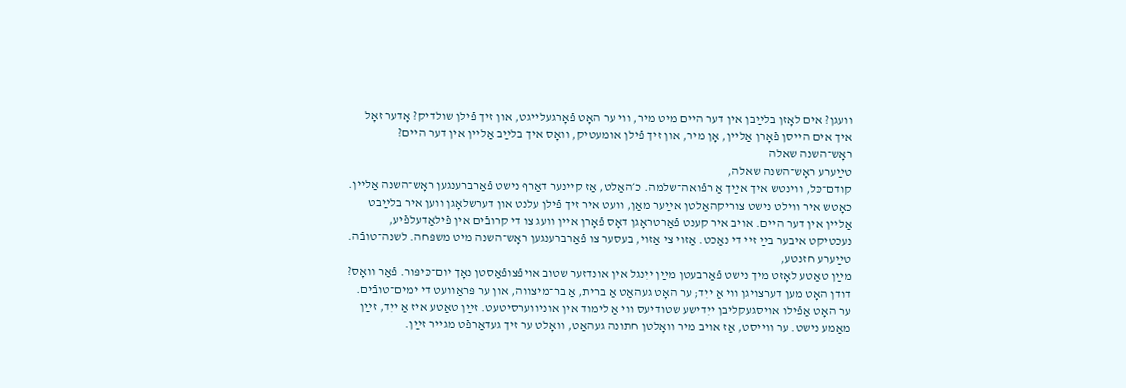וועגן? אים לאָזן בלײַבן אין דער היים מיט מיר, ווי ער האָט פֿאָרגעלייגט, און זיך פֿילן שולדיק? אָדער זאָל איך אים הייסן פֿאָרן אַליין, אָן מיר, און זיך פֿילן אומעטיק, וואָס איך בלײַב אַליין אין דער היים?
ראָש־השנה שאלה
טײַערע ראָש־השנה שאלה,
קודם־כּל, ווינטש איך אײַך אַ רפֿואה־שלמה. כ׳האַלט, אַז קיינער דאַרף נישט פֿאַרברענגען ראָש־השנה אַליין. כאָטש איר ווילט נישט צוריקהאַלטן אײַער מאַן, וועט איר זיך פֿילן עלנט און דערשלאָגן ווען איר בלײַבט אַליין אין דער היים. אויב איר קענט פֿאַרטראָגן דאָס פֿאָרן איין וועג צו די קרובֿים אין פֿילאַדעלפֿיע, נעכטיקט איבער בײַ זיי די נאַכט. אַזוי צי אַזוי, בעסער צו פֿאַרברענגען ראָש־השנה מיט משפּחה. לשנה־טובֿה.
טײַערע חזנטע,
מײַן טאַטע לאָזט מיך נישט פֿאַרבעטן מײַן ייִנגל אין אונדזער שטוב אויפֿצופֿאַסטן נאָך יום־כּיפּור. פֿאַר וואָס? דודן האָט מען דערצויגן ווי אַ ייִד; ער האָט געהאַט אַ ברית, אַ בר־מיצווה, און ער פּראַוועט די ימים־טובֿים. ער האָט אַפֿילו אויסגעקליבן ייִדישע שטודיעס ווי אַ לימוד אין אוניווערסיטעט. זײַן טאַטע איז אַ ייִד, זײַן מאַמע נישט. ער ווייסט, אַז אויב מיר וואָלטן חתונה געהאַט, וואָלט ער זיך געדאַרפֿט מגייר זײַן.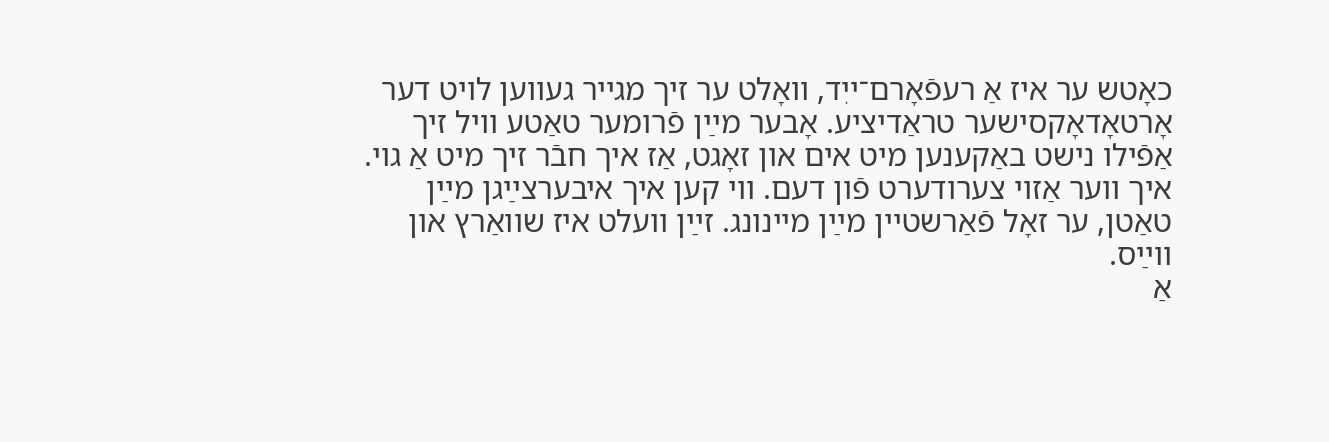כאָטש ער איז אַ רעפֿאָרם־ייִד, וואָלט ער זיך מגייר געווען לויט דער אָרטאָדאָקסישער טראַדיציע. אָבער מײַן פֿרומער טאַטע וויל זיך אַפֿילו נישט באַקענען מיט אים און זאָגט, אַז איך חבֿר זיך מיט אַ גוי. איך ווער אַזוי צערודערט פֿון דעם. ווי קען איך איבערצײַגן מײַן טאַטן, ער זאָל פֿאַרשטיין מײַן מיינונג. זײַן וועלט איז שוואַרץ און ווײַס.
אַ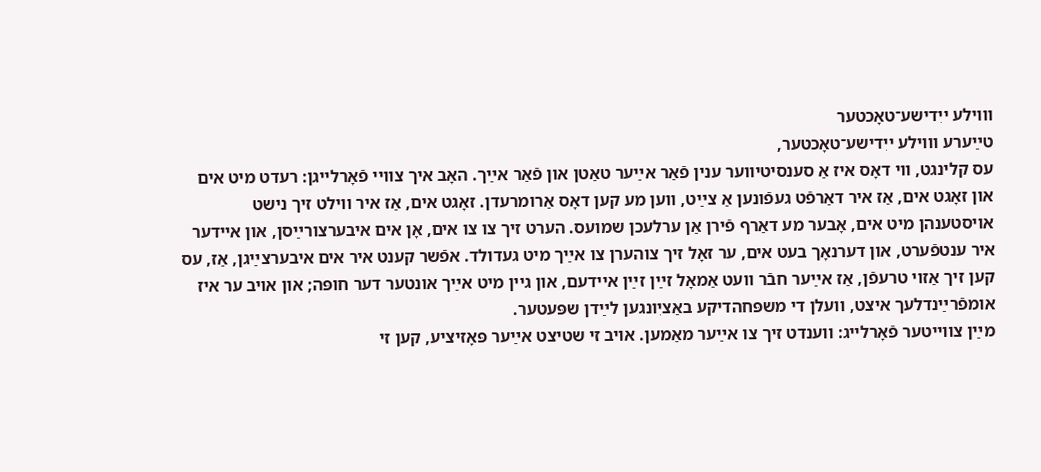וווילע ייִדישע־טאָכטער
טײַערע וווילע ייִדישע־טאָכטער,
עס קלינגט, ווי דאָס איז אַ סענסיטיווער ענין פֿאַר אײַער טאַטן און פֿאַר אײַך. האָב איך צוויי פֿאָרלייגן: רעדט מיט אים און זאָגט אים, אַז איר דאַרפֿט געפֿונען אַ צײַט, ווען מע קען דאָס אַרומרעדן. זאָגט אים, אַז איר ווילט זיך נישט אויסטענהן מיט אים, אָבער מע דאַרף פֿירן אַן ערלעכן שמועס. הערט זיך צו צו אים, אָן אים איבערצורײַסן, און איידער איר ענטפֿערט, און דערנאָך בעט אים, ער זאָל זיך צוהערן צו אײַך מיט געדולד. אפֿשר קענט איר אים איבערצײַגן, אַז, עס קען זיך אַזוי טרעפֿן, אַז אײַער חבֿר וועט אַמאָל זײַן זײַן איידעם, און גיין מיט אײַך אונטער דער חופּה; און אויב ער איז אומפֿרײַנדלעך איצט, וועלן די משפּחהדיקע באַציִונגען לײַדן שפּעטער.
מײַן צווייטער פֿאָרלייג: ווענדט זיך צו אײַער מאַמען. אויב זי שטיצט אײַער פּאָזיציע, קען זי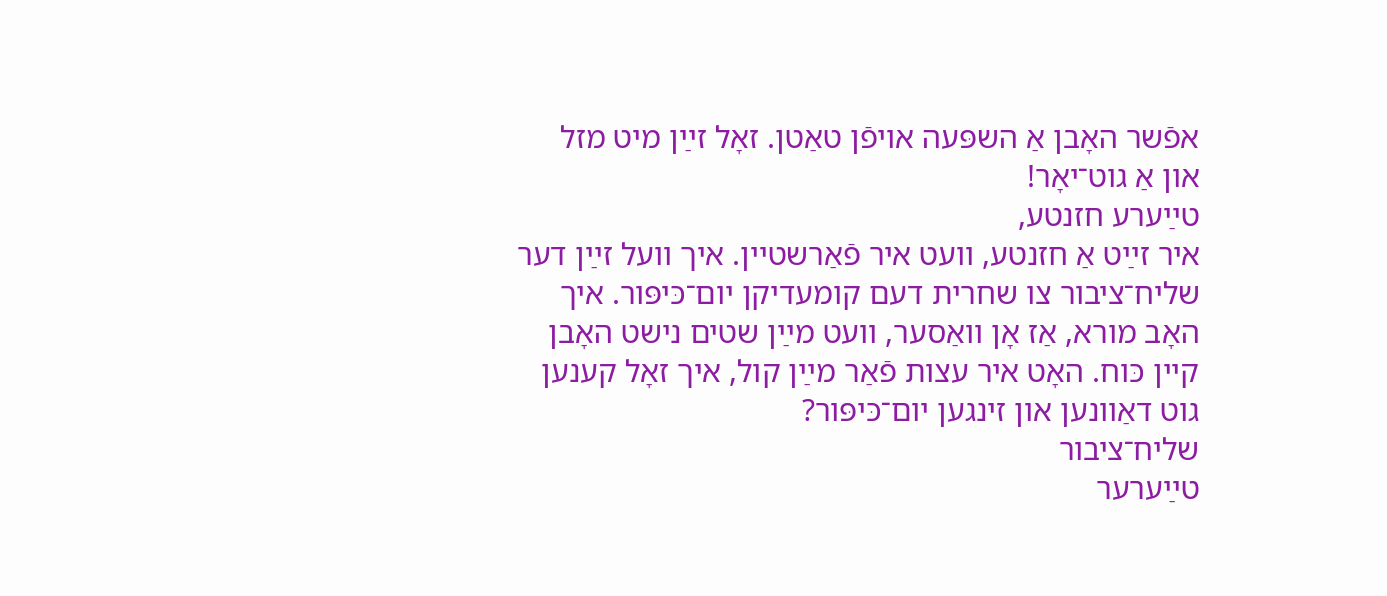אפֿשר האָבן אַ השפּעה אויפֿן טאַטן. זאָל זײַן מיט מזל און אַ גוט־יאָר!
טײַערע חזנטע,
איר זײַט אַ חזנטע, וועט איר פֿאַרשטיין. איך וועל זײַן דער שליח־ציבור צו שחרית דעם קומעדיקן יום־כּיפּור. איך האָב מורא, אַז אָן וואַסער, וועט מײַן שטים נישט האָבן קיין כּוח. האָט איר עצות פֿאַר מײַן קול, איך זאָל קענען גוט דאַוונען און זינגען יום־כּיפּור?
שליח־ציבור
טײַערער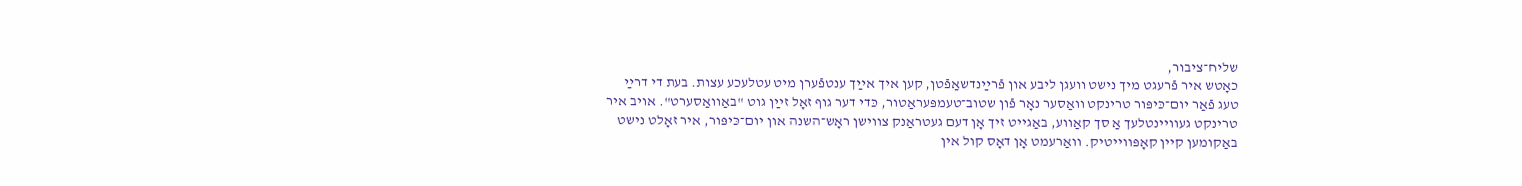שליח־ציבור,
כאָטש איר פֿרעגט מיך נישט וועגן ליבע און פֿרײַנדשאַפֿטן, קען איך אײַך ענטפֿערן מיט עטלעכע עצות. בעת די דרײַ טעג פֿאַר יום־כּיפּור טרינקט וואַסער נאָר פֿון שטוב־טעמפּעראַטור, כּדי דער גוף זאָל זײַן גוט "באַוואַסערט". אויב איר טרינקט געוויינטלעך אַ סך קאַווע, באַגייט זיך אָן דעם געטראַנק צווישן ראָש־השנה און יום־כּיפּור, איר זאָלט נישט באַקומען קיין קאָפּווייטיק. וואַרעמט אָן דאָס קול אין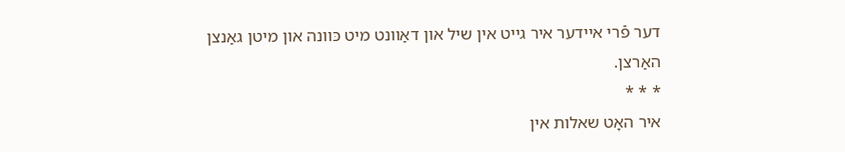דער פֿרי איידער איר גייט אין שיל און דאַוונט מיט כּוונה און מיטן גאַנצן האַרצן.
* * *
איר האָט שאלות אין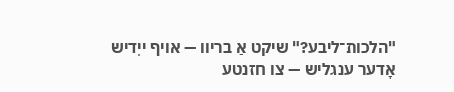"הלכות־ליבע?" שיקט אַ בריוו — אויף ייִדיש אָדער ענגליש — צו חזנטע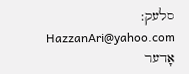סלעק:
HazzanAri@yahoo.com
אָדער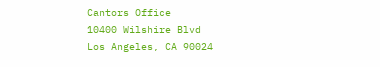Cantors Office
10400 Wilshire Blvd
Los Angeles, CA 90024